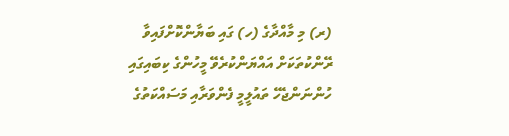(ރ) މި މާއްދާގެ (ހ) ގައި ބަޔާންކޮށްފައިވާ ރޭންކުތަކަށް އައްޔަންކުރެވޭ މީހުންގެ ކިބައިގައި ހުންނަންޖެހޭ ތައުލީމީ ފެންވަރާއި މަސައްކަތުގެ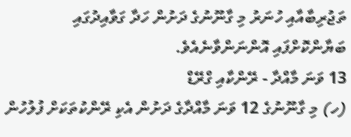ތަޖުރިބާއާއި ހުނަރު މި ގާނޫނުގެ ދަށުން ހަދާ ގަވާއިދުގައި ބަޔާންކޮށްފައި އޮންނަންވާނެއެވެ.
13 ވަނަ މާއްދާ - ރޭންކާއި ގްރޭޑް
(ހ) މި ގާނޫނުގެ 12 ވަނަ މާއްދާގެ ދަށުން އެކި ރޭންކުތަކަށް ފުލުހުން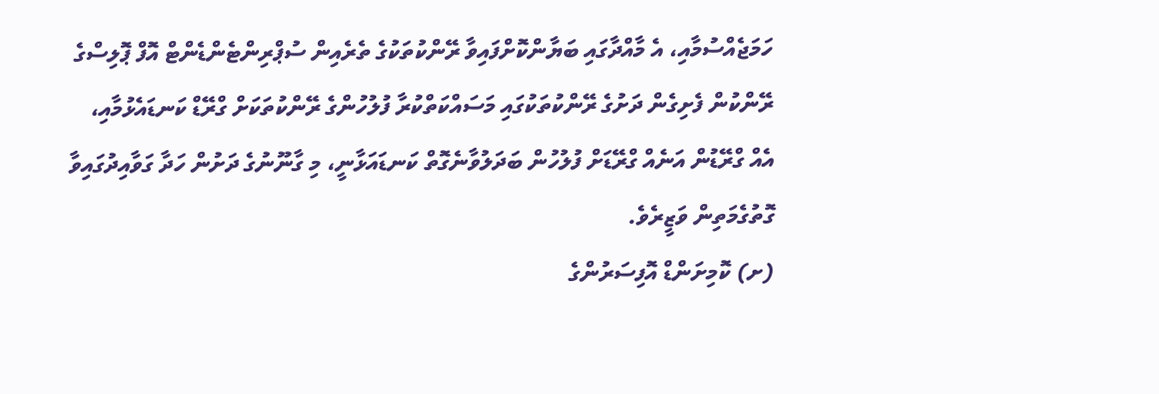ހަމަޖެއްސުމާއި، އެ މާއްދާގައި ބަޔާންކޮށްފައިވާ ރޭންކުތަކުގެ ތެރެއިން ސުޕްރިންޓެންޑެންޓް އޮފް ޕޮލިސްގެ ރޭންކުން ފެށިގެން ދަށުގެ ރޭންކުތަކުގައި މަސައްކަތްކުރާ ފުލުހުންގެ ރޭންކުތަކަށް ގްރޭޑް ކަނޑައެޅުމާއި، އެއް ގްރޭޑުން އަނެއް ގްރޭޑަށް ފުލުހުން ބަދަލުވާނެގޮތް ކަނޑައަޅާނީ، މި ގާނޫނުގެ ދަށުން ހަދާ ގަވާއިދުގައިވާ ގޮތުގެމަތިން ވަޒީރެވެ.
(ށ) ކޮމިށަންޑް އޮފިސަރުންގެ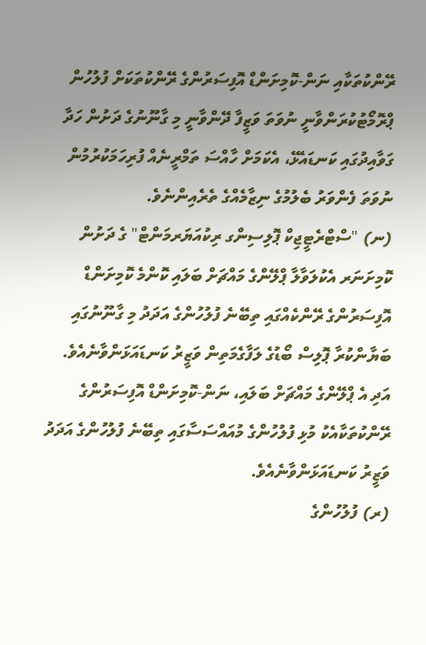ރޭންކުތަކާއި ނަން-ކޮމިށަންޑް އޮފިސަރުންގެ ރޭންކުތަކަށް ފުލުހުން ޕްރޮމޯޓުކުރަންވާނީ ނުވަތަ ވަޒީފާ ދޭންވާނީ މި ގާނޫނުގެ ދަށުން ހަދާ ގަވާއިދުގައި ކަނޑައެޅޭ، އެކަމަށް ހާއްސަ ތަމްރީނެއް ފުރިހަމަކުރުމުން ނުވަތަ ފެންވަރު ބެލުމުގެ ނިޒާމެއްގެ ތެރެއިންނެވެ.
(ނ) "ސްޓްރެޓީޖިކް ޕޮލިސިންގ ރިކުއަޔަރމަންޓް" ގެ ދަށުން ކޮމިށަނަރ އެކުލަވާލާ ޕްލޭންގެ މައްޗަށް ބަލައި ކޮންމެ ކޮމިށަންޑް އޮފިސަރުންގެ ރޭންކެއްގައި ތިބޭނެ ފުލުހުންގެ އަދަދު މި ގާނޫނުގައި ބަޔާންކުރާ ޕޮލިސް ބޯޑުގެ ލަފާގެމަތިން ވަޒީރު ކަނޑައަޅަންވާނެއެވެ. އަދި އެ ޕްލޭންގެ މައްޗަށް ބަލައި، ނަން-ކޮމިށަންޑް އޮފިސަރުންގެ ރޭންކުތަކާއެކު މުޅި ފުލުހުންގެ މުއައްސަސާގައި ތިބޭނެ ފުލުހުންގެ އަދަދު ވަޒީރު ކަނޑައަޅަންވާނެއެވެ.
(ރ) ފުލުހުންގެ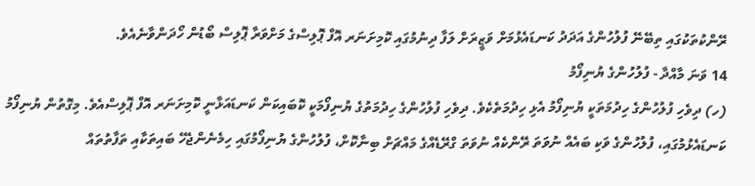ރޭންކުތަކުގައި ތިބޭނޭ ފުލުހުންގެ އަދަދު ކަނޑައެޅުމަށް ވަޒީރަށް ލަފާ ދިނުމުގައި ކޮމިށަނަރ އޮފް ޕޮލިސްގެ މަށްވަރާ ޕޮލިސް ބޯޑުން ހޯދަންވާނެއެވެ.
14 ވަނަ މާއްދާ - ފުލުހުންގެ ޔުނިފޯމު
(ހ) ދިވެހި ފުލުހުންގެ ހިދުމަތަކީ ޔުނިފޯމު އެޅި ހިދުމަތެކެވެ. ދިވެހި ފުލުހުންގެ ހިދުމަތުގެ ޔުނިފޯމަކީ ކޮބައިކަން ކަނޑައަޅާނީ ކޮމިށަނަރ އޮފް ޕޮލިސްއެވެ. މިގޮތުން ޔުނިފޯމު ކަނޑައެޅުމުގައި، ފުލުހުންގެ ވަކި ބައެއް ނުވަތަ ރޭންކެއް ނުވަތަ ގްރޭޑެއްގެ މައްޗަށް ބިނާކޮށް، ފުލުހުންގެ ޔުނިފޯމުގައި ހިމެނެންޖެހޭ ބައިތަކާއި ތަފާތުތައް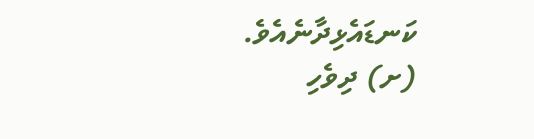ކަނޑައެޅިދާނެއެވެ.
(ށ) ދިވެހި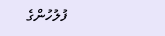ފުލުހުންގެ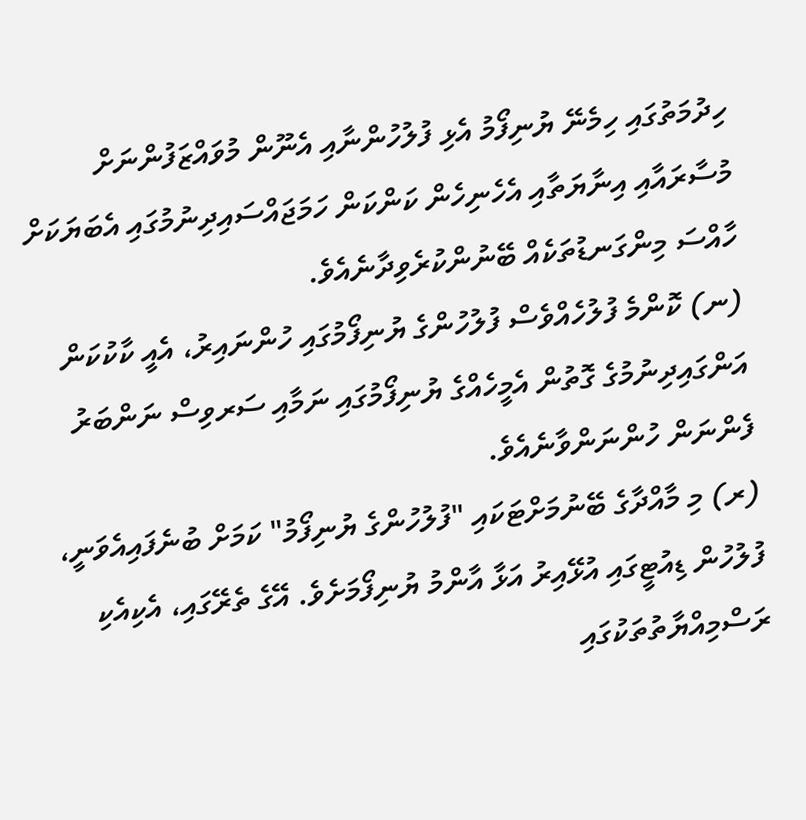ހިދުމަތުގައި ހިމެނޭ ޔުނިފޯމު އެޅި ފުލުހުންނާއި އެނޫން މުވައްޒަފުންނަށް މުސާރައާއި އިނާޔަތާއި އެހެނިހެން ކަންކަން ހަމަޖައްސައިދިނުމުގައި އެބަޔަކަށް ހާއްސަ މިންގަނޑުތަކެއް ބޭނުންކުރެވިދާނެއެވެ.
(ނ) ކޮންމެ ފުލުހެއްވެސް ފުލުހުންގެ ޔުނިފޯމުގައި ހުންނައިރު، އެއީ ކާކުކަން އަންގައިދިނުމުގެ ގޮތުން އެމީހެއްގެ ޔުނިފޯމުގައި ނަމާއި ސަރވިސް ނަންބަރު ފެންނަން ހުންނަންވާނެއެވެ.
(ރ) މި މާއްދާގެ ބޭނުމަށްޓަކައި "ފުލުހުންގެ ޔުނިފޯމު" ކަމަށް ބުނެފައިއެވަނީ، ފުލުހުން ޑިއުޓީގައި އުޅޭއިރު އަޅާ އާންމު ޔުނިފޯމަށެވެ. އޭގެ ތެރޭގައި، އެކިއެކި ރަސްމިއްޔާތުތަކުގައި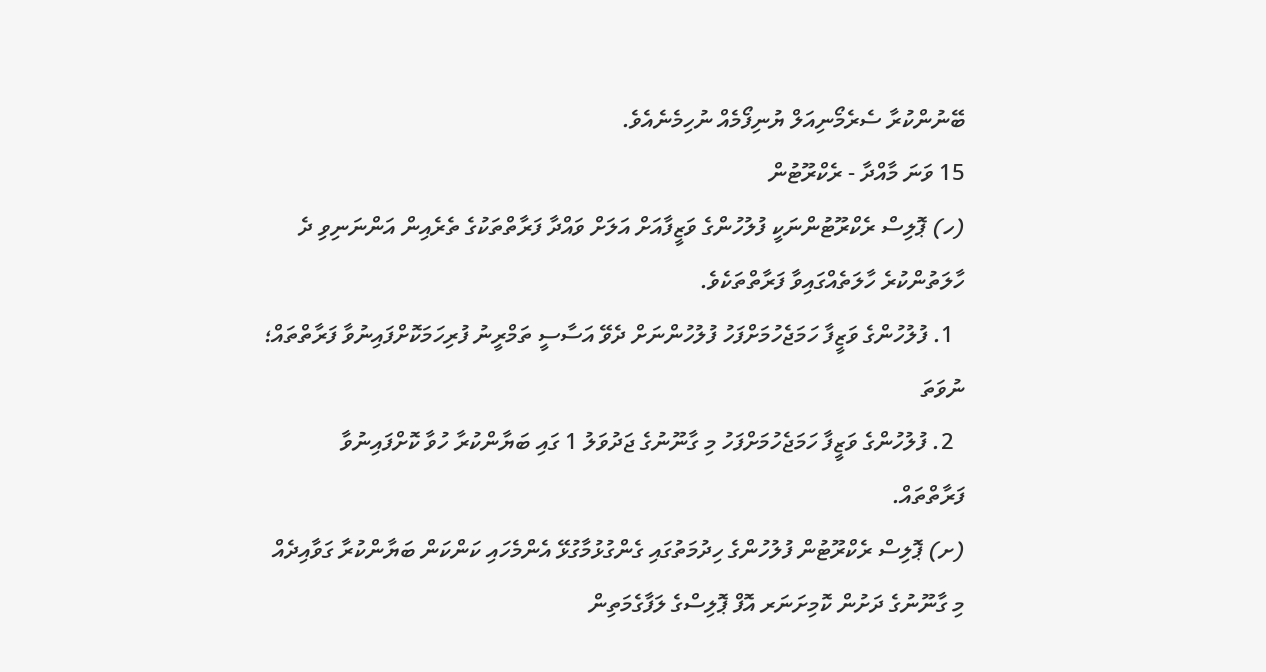ބޭނުންކުރާ ސެރެމޯނިއަލް ޔުނިފޯމެއް ނުހިމެނެއެވެ.
15 ވަނަ މާއްދާ - ރެކްރޫޓުން
(ހ) ޕޮލިސް ރެކްރޫޓުންނަކީ ފުލުހުންގެ ވަޒީފާއަށް އަލަށް ވައްދާ ފަރާތްތަކުގެ ތެރެއިން އަންނަނިވި ދެ ހާލަތުންކުރެ ހާލަތެއްގައިވާ ފަރާތްތަކެވެ.
  1. ފުލުހުންގެ ވަޒީފާ ހަމަޖެހުމަށްފަހު ފުލުހުންނަށް ދެވޭ އަސާސީ ތަމްރީނު ފުރިހަމަކޮށްފައިނުވާ ފަރާތްތައް؛ ނުވަތަ
  2. ފުލުހުންގެ ވަޒީފާ ހަމަޖެހުމަށްފަހު މި ގާނޫނުގެ ޖަދުވަލު 1 ގައި ބަޔާންކުރާ ހުވާ ކޮށްފައިނުވާ ފަރާތްތައް.
(ށ) ޕޮލިސް ރެކްރޫޓުން ފުލުހުންގެ ހިދުމަތުގައި ގެންގުޅުމާގުޅޭ އެންމެހައި ކަންކަން ބަޔާންކުރާ ގަވާއިދެއް މި ގާނޫނުގެ ދަށުން ކޮމިށަނަރ އޮފް ޕޮލިސްގެ ލަފާގެމަތިން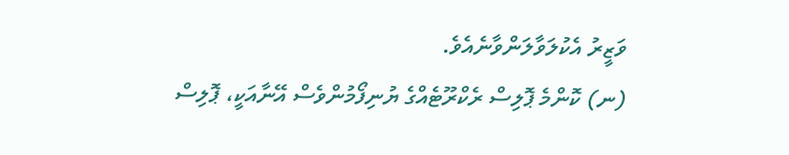ވަޒީރު އެކުލަވާލަންވާނެއެވެ.
(ނ) ކޮންމެ ޕޮލިސް ރެކްރޫޓެއްގެ ޔުނިފޯމުންވެސް އޭނާއަކީ، ޕޮލިސް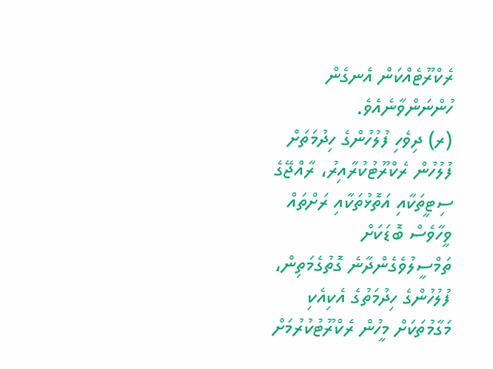ރެކްރޫޓެއްކަން އެނގެން ހުންނަންވާނެއެވެ.
(ރ) ދިވެހި ފުލުހުންގެ ހިދުމަތަށް ފުލުހުން ރެކްރޫޓުކުރާއިރު، ރާއްޖޭގެ ސިޓީތަކާއި އަތޮޅުތަކާއި ރަށްތައް ވީހާވެސް ބޮޑަކަށް ތަމްސީލުވެގެންދާނެ ގޮތުގެމަތިން، ފުލުހުންގެ ހިދުމަތުގެ އެކިއެކި މަގާމުތަކަށް މީހުން ރެކްރޫޓުކުރުމަށް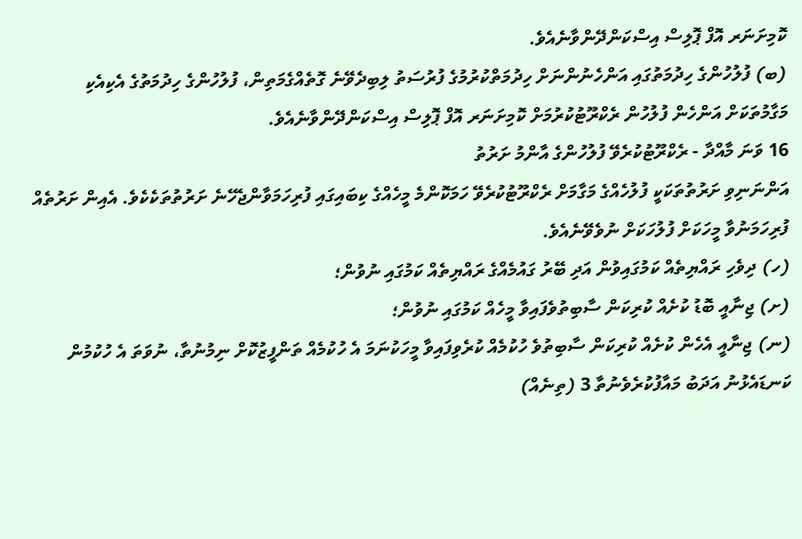ކޮމިށަނަރ އޮފް ޕޮލިސް އިސްކަންދޭންވާނެއެވެ.
(ބ) ފުލުހުންގެ ހިދުމަތުގައި އަންހެނުންނަށް ހިދުމަތްކުރުމުގެ ފުރުސަތު ލިބިދެވޭނެ ގޮތެއްގެމަތިން، ފުލުހުންގެ ހިދުމަތުގެ އެކިއެކި މަގާމުތަކަށް އަންހެން ފުލުހުން ރެކްރޫޓުކުރުމަށް ކޮމިށަނަރ އޮފް ޕޮލިސް އިސްކަންދޭންވާނެއެވެ.
16 ވަނަ މާއްދާ - ރެކްރޫޓުކުރެވޭ ފުލުހުންގެ އާންމު ށަރުތު
އަންނަނިވި ށަރުތުތަކަކީ ފުލުހެއްގެ މަގާމަށް ރެކްރޫޓުކުރެވޭ ހަމަކޮންމެ މީހެއްގެ ކިބައިގައި ފުރިހަމަވާންޖެހޭނެ ށަރުތުތަކެކެވެ. އެއިން ށަރުތެއް ފުރިހަމަނުވާ މީހަކަށް ފުލުހަކަށް ނުވެވޭނެއެވެ.
(ހ) ދިވެހި ރައްޔިތެއް ކަމުގައިވުން އަދި ބޭރު ގައުމެއްގެ ރައްޔިތެއް ކަމުގައި ނުވުން؛
(ށ) ޖިނާއީ ބޮޑު ކުށެއް ކުރިކަން ސާބިތުވެފައިވާ މީހެއް ކަމުގައި ނުވުން؛
(ނ) ޖިނާއީ އެހެން ކުށެއް ކުރިކަން ސާބިތުވެ ހުކުމެއް ކުރެވިފައިވާ މީހަކުނަމަ އެ ހުކުމެއް ތަންފީޒުކޮށް ނިމުނުތާ، ނުވަތަ އެ ހުކުމުން ކަނޑައެޅުނު އަދަބު މައާފުކުރެވެނުތާ 3 (ތިނެއް)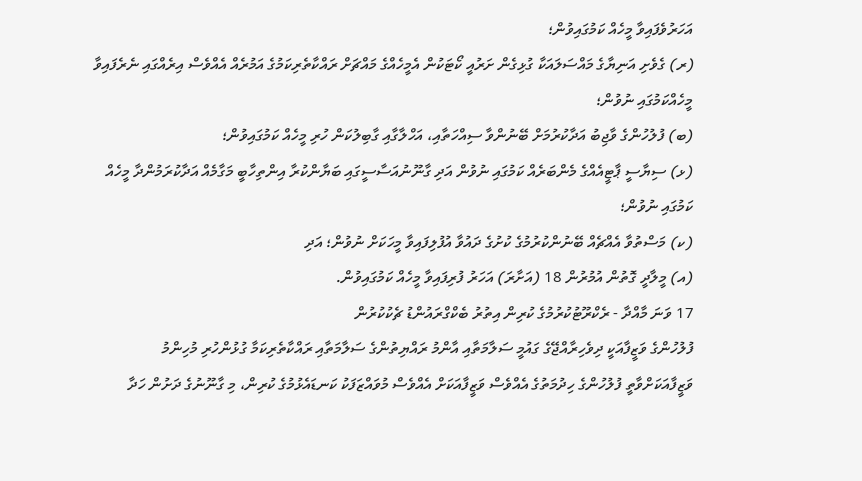އަހަރުވެފައިވާ މީހެއް ކަމުގައިވުން؛
(ރ) ގެވެށި އަނިޔާގެ މައްސަލައަކާ ގުޅިގެން ށަރުއީ ކޯޓަކުން އެމީހެއްގެ މައްޗަށް ރައްކާތެރިކަމުގެ އަމުރެއް އެއްވެސް އިރެއްގައި ނެރެފައިވާ މީހެއްކަމުގައި ނުވުން؛
(ބ) ފުލުހުންގެ ވާޖިބު އަދާކުރުމަށް ބޭނުންވާ ސިއްހަތާއި، އަހްލާގާއި ގާބިލުކަން ހުރި މީހެއް ކަމުގައިވުން؛
(ޅ) ސިޔާސީ ޕާޓީއެއްގެ މެންބަރެއް ކަމުގައި ނުވުން އަދި ގާނޫނުއަސާސީގައި ބަޔާންކުރާ އިންތިހާބީ މަގާމެއް އަދާކުރަމުންދާ މީހެއް ކަމުގައި ނުވުން؛
(ކ) މަސްތުވާ އެއްޗެއް ބޭނުންކުރުމުގެ ކުށުގެ ދައުވާ އުފުލިފައިވާ މީހަކަށް ނުވުން؛ އަދި
(އ) މީލާދީ ގޮތުން އުމުރުން 18 (އަށާރަ) އަހަރު ފުރިފައިވާ މީހެއް ކަމުގައިވުން.
17 ވަނަ މާއްދާ - ރެކްރޫޓުކުރުމުގެ ކުރިން އިތުރު ބެކްގްރައުންޑު ޗެކުކުރުން
ފުލުހުންގެ ވަޒީފާއަކީ ދިވެހިރާއްޖޭގެ ގައުމީ ސަލާމަތާއި އާންމު ރައްޔިތުންގެ ސަލާމަތާއި ރައްކާތެރިކަމާ ގުޅުންހުރި މުހިންމު ވަޒީފާއަކަށްވާތީ ފުލުހުންގެ ހިދުމަތުގެ އެއްވެސް ވަޒީފާއަކަށް އެއްވެސް މުވައްޒަފަކު ކަނޑައެޅުމުގެ ކުރިން، މި ގާނޫނުގެ ދަށުން ހަދާ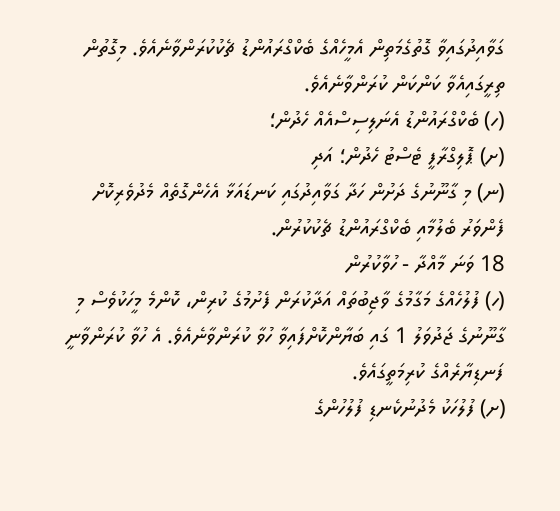ގަވާއިދުގައިވާ ގޮތުގެމަތިން އެމީހެއްގެ ބެކްގްރައުންޑު ޗެކުކުރަންވާނެއެވެ. މިގޮތުން ތިރީގައިއެވާ ކަންކަން ކުރަންވާނެއެވެ.
(ހ) ބެކްގްރައުންޑު އެނަލިސިސްއެއް ހެދުން؛
(ށ) ޕޮލިގްރާފީ ޓެސްޓު ހެދުން؛ އަދި
(ނ) މި ގާނޫނުގެ ދަށުން ހަދާ ގަވާއިދުގައި ކަނޑައަޅާ އެހެންގޮތެއް މެދުވެރިކޮށް ފެންވަރު ބެލުމާއި ބެކްގްރައުންޑު ޗެކުކުރުން.
18 ވަނަ މާއްދާ - ހުވާކުރުން
(ހ) ފުލުހެއްގެ މަގާމުގެ ވާޖިބުތައް އަދާކުރަން ފެށުމުގެ ކުރިން، ކޮންމެ މީހަކުވެސް މި ގާނޫނުގެ ޖަދުވަލު 1 ގައި ބަޔާންކޮށްފައިވާ ހުވާ ކުރަންވާނެއެވެ. އެ ހުވާ ކުރަންވާނީ ފަނޑިޔާރެއްގެ ކުރިމަތީގައެވެ.
(ށ) ފުލުހަކު މެދުނުކެނޑި ފުލުހުންގެ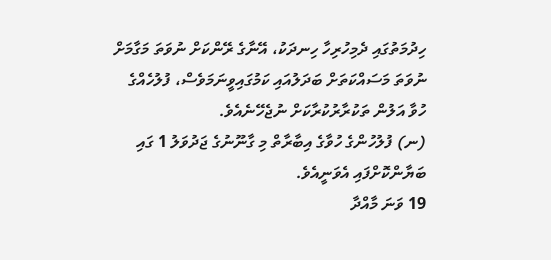ހިދުމަތުގައި ދެމިހުރިހާ ހިނދަކު، އޭނާގެ ރޭންކަށް ނުވަތަ މަގާމަށް ނުވަތަ މަސައްކަތަށް ބަދަލުއައި ކަމުގައިވީނަމަވެސް، ފުލުހެއްގެ ހުވާ އަލުން ތަކުރާރުކުރާކަށް ނުޖެހޭނެއެވެ.
(ނ) ފުލުހުންގެ ހުވާގެ އިބާރާތް މި ގާނޫނުގެ ޖަދުވަލު 1 ގައި ބަޔާންކޮށްފައި އެވަނީއެވެ.
19 ވަނަ މާއްދާ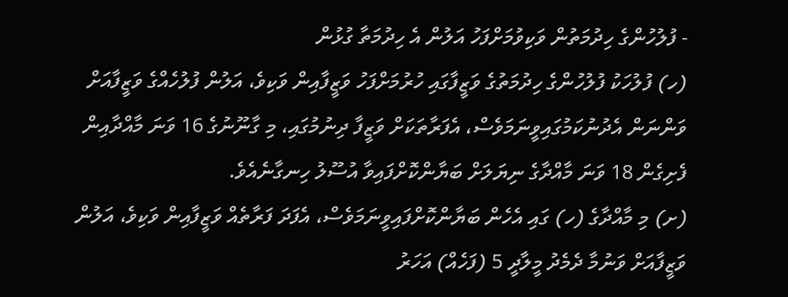- ފުލުހުންގެ ހިދުމަތުން ވަކިވުމަށްފަހު އަލުން އެ ހިދުމަތާ ގުޅުން
(ހ) ފުލުހަކު ފުލުހުންގެ ހިދުމަތުގެ ވަޒީފާގައި ހުރުމަށްފަހު ވަޒީފާއިން ވަކިވެ، އަލުން ފުލުހެއްގެ ވަޒީފާއަށް ވަންނަން އެދުނުކަމުގައިވީނަމަވެސް، އެފަރާތަކަށް ވަޒީފާ ދިނުމުގައި، މި ގާނޫނުގެ 16 ވަނަ މާއްދާއިން ފެށިގެން 18 ވަނަ މާއްދާގެ ނިޔަލަށް ބަޔާންކޮށްފައިވާ އުސޫލު ހިނގާނެއެވެ.
(ށ) މި މާއްދާގެ (ހ) ގައި އެހެން ބަޔާންކޮށްފައިވީނަމަވެސް، އެފަދަ ފަރާތެއް ވަޒީފާއިން ވަކިވެ، އަލުން ވަޒީފާއަށް ވަނުމާ ދެމެދު މީލާދީ 5 (ފަހެއް) އަހަރު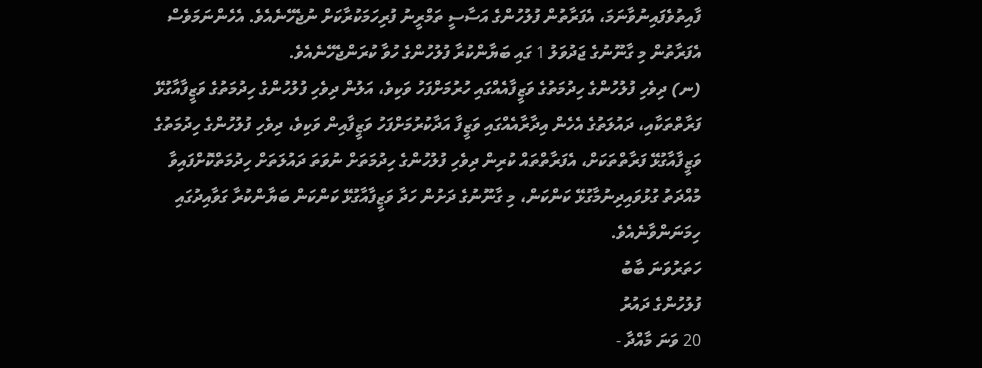ފާއިތުވެފައިނުވާނަމަ، އެފަރާތުން ފުލުހުންގެ އަސާސީ ތަމްރީނު ފުރިހަމަކުރާކަށް ނުޖެހޭނެއެވެ. އެހެންނަމަވެސް އެފަރާތުން މި ގާނޫނުގެ ޖަދުވަލު 1 ގައި ބަޔާންކުރާ ފުލުހުންގެ ހުވާ ކުރަންޖެހޭނެއެވެ.
(ނ) ދިވެހި ފުލުހުންގެ ހިދުމަތުގެ ވަޒީފާއެއްގައި ހުރުމަށްފަހު ވަކިވެ، އަލުން ދިވެހި ފުލުހުންގެ ހިދުމަތުގެ ވަޒީފާއާގުޅޭ ފަރާތްތަކާއި، ދައުލަތުގެ އެހެން އިދާރާއެއްގައި ވަޒީފާ އަދާކުރުމަށްފަހު ވަޒީފާއިން ވަކިވެ، ދިވެހި ފުލުހުންގެ ހިދުމަތުގެ ވަޒީފާއާގުޅޭ ފަރާތްތަކަށް، އެފަރާތްތައް ކުރިން ދިވެހި ފުލުހުންގެ ހިދުމަތަށް ނުވަތަ ދައުލަތަށް ހިދުމަތްކޮށްފައިވާ މުއްދަތު ގުޅުވައިދިނުމާގުޅޭ ކަންކަން، މި ގާނޫނުގެ ދަށުން ހަދާ ވަޒީފާއާގުޅޭ ކަންކަން ބަޔާންކުރާ ގަވާއިދުގައި ހިމަނަންވާނެއެވެ.
ހަތަރުވަނަ ބާބު
ފުލުހުންގެ ދައުރު
20 ވަނަ މާއްދާ -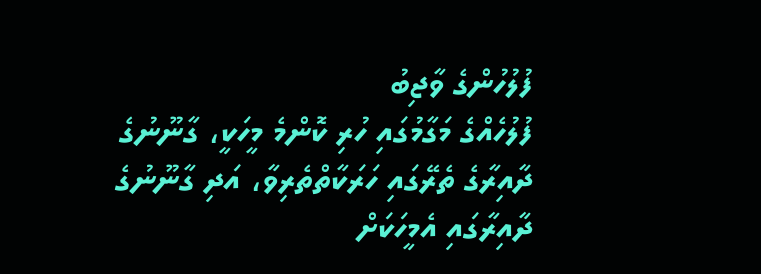ފުލުހުންގެ ވާޖިބު
ފުލުހެއްގެ މަގާމުގައި ހުރި ކޮންމެ މީހަކީ، ގާނޫނުގެ ދާއިރާގެ ތެރޭގައި ހަރަކާތްތެރިވާ، އަދި ގާނޫނުގެ ދާއިރާގައި އެމީހަކަށް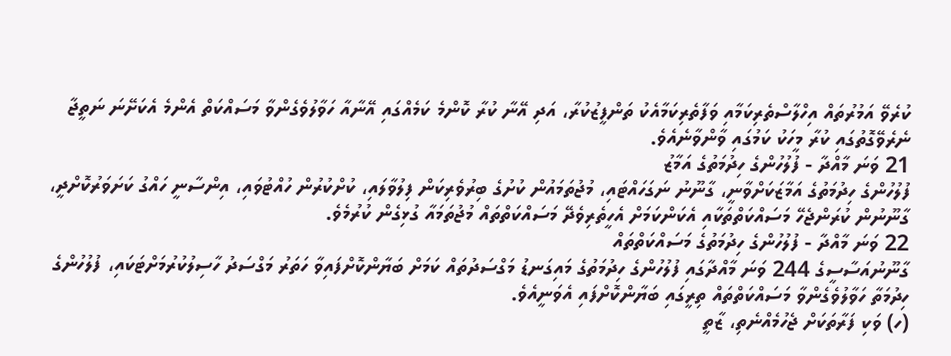ކުރެވޭ އަމުރުތައް އިހްލާސްތެރިކަމާއި ވަފާތެރިކަމާއެކު ތަންފީޒުކުރާ، އަދި އޭނާ ކުރާ ކޮންމެ ކަމެއްގައި އޭނާއާ ހަވާލުވެގެންވާ މަސައްކަތް އެންމެ އެކަށޭނަ ނަތީޖާ ނެރެވޭގޮތުގައި ކުރާ މީހަކު ކަމުގައި ވާންވާނެއެވެ.
21 ވަނަ މާއްދާ - ފުލުހުންގެ ހިދުމަތުގެ އަމާޒު
ފުލުހުންގެ ހިދުމަތުގެ އަމާޒަކަށްވާނީ، ގާނޫނު ނަގަހައްޓައި، މުޖުތަމައުން ކުށުގެ ބިރުވެރިކަން ފިލުވާލައި، ކުށްކުރުން ހުއްޓުވައި، އިންސާނީ ހައްގު ކަށަވަރުކޮށްދީ، ގާނޫނުން ކުރަންޖެހޭ މަސައްކަތްތަކާއި އެކަންކަމަށް އެހީތެރިވެދޭ މަސައްކަތްތައް މުޖުތަމައާ ގުޅިގެން ކުރުމެވެ.
22 ވަނަ މާއްދާ - ފުލުހުންގެ ހިދުމަތުގެ މަސައްކަތްތައް
ގާނޫނުއަސާސީގެ 244 ވަނަ މާއްދާގައި ފުލުހުންގެ ހިދުމަތުގެ މައިގަނޑު މަގްސަދުތައް ކަމަށް ބަޔާންކޮށްފައިވާ ހަތަރު މަގްސަދު ހާސިލުކުރުމަށްޓަކައި، ފުލުހުންގެ ހިދުމަތާ ހަވާލުވެގެންވާ މަސައްކަތްތައް ތިރީގައި ބަޔާންކޮށްފައި އެވަނީއެވެ.
(ހ) ވަކި ފަރާތަކަށް ޖެހުމެއްނެތި، ޒާތީ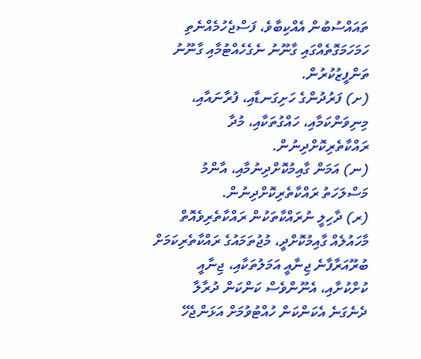ތައައްސުބުން އެއްކިބާވެ، ފަސްޖެހުމެއްނެތި ހަމަހަމަގޮތެއްގައި ގާނޫނު ނެގެހެއްޓުމާއި ގާނޫނު ތަންފީޒުކުރުން.
(ށ) ފަރުދުންގެ ހަށިގަނޑާއި، ފުރާނައާއި، މިނިވަންކަމާއި، ހައްގުތަކާއި، މުދާ ރައްކާތެރިކޮށްދިނުން.
(ނ) އަމަން ގާއިމުކޮށްދިނުމާއި، އާންމު މަސްލަހަތު ރައްކާތެރިކޮށްދިނުން.
(ރ) ދާހިލީ ނުރައްކާތަކުން ރައްކާތެރިވެއޮތް މާހައުލެއް ގާއިމުކޮށްދީ، މުޖުތަމައުގެ ރައްކާތެރިކަމަށް ބުރޫއަރާފާނެ ޖިނާއީ އަމަލުތަކާއި، ޖިނާއީ ކުށްކުށާއި، އެނޫންވެސް ކަންކަން ދުރާލާ ދެނެގަނެ އެކަންކަން ހުއްޓުވުމަށް އަޅަންޖެހޭ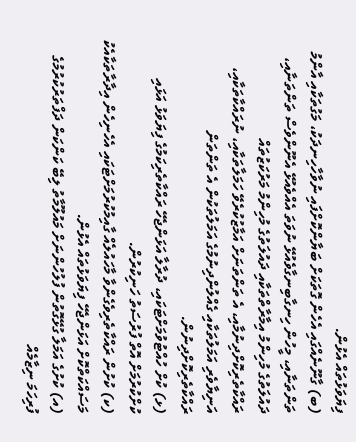ފިޔަވަޅުތައް އެޅުން.
(ބ) ގާނޫނެއްގައި އެހެން ގޮތަކަށް ބަޔާންކޮށްފައި ނުވާހާހިނދަކު، މަގުތަކާއި އާންމު ތަންތަނާއި، މީހުން ހިނގާބިނގާވެއުޅޭ ނުވަތަ އެއްވެއުޅޭ އެނޫންވެސް ތަންތަނާއި، ދައުލަތުގެ މުހިންމު އިމާރާތްތަކާއި ދައުލަތުގެ މުހިންމު މަރުކަޒުތައް ރައްކާތެރިކޮށްދިނުމާއި، އެ ތަންތަނަށް އަމާޒުކުރެވޭ ހަމަލާތަކާއި، ނުރައްކާތަކާއި، އަނިޔާވެރި އަމަލުތަކާއި ގެއްލުންދިނުމުގެ އަމަލުތަކުން އެ ތަންތަން ރައްކާތެރިކޮށްދިނުން.
(ޅ) ކުށް ހުއްޓުވުމަށްޓަކައި، ދުރާލާ އަޅަންޖެހޭ ރައްކާތެރިކަމުގެ ފިޔަވަޅު އަޅައި ކުށްކުރުމަށް އޮތް ފުރުސަތު ހަނިކުރުން.
(ކ) ކުށުން ރައްކާތެރިވެގެންވާ މާހައުލެއް ގާއިމުކުރުމަށްޓަކައި އެހެނިހެން އިދާރާތަކާއެކު މަސައްކަތްކޮށް އަޅަންޖެހޭ ފިޔަވަޅުތައް އެޅުން.
(އ) ކުށުގެ އަމަލާ ގުޅޭގޮތުން ފުލުހުންނަށް މައުލޫމާތު ލިބޭ ކަންކަން ދަފްތަރުކުރުމުގެ ފުރިހަމަ ނިޒާމެއް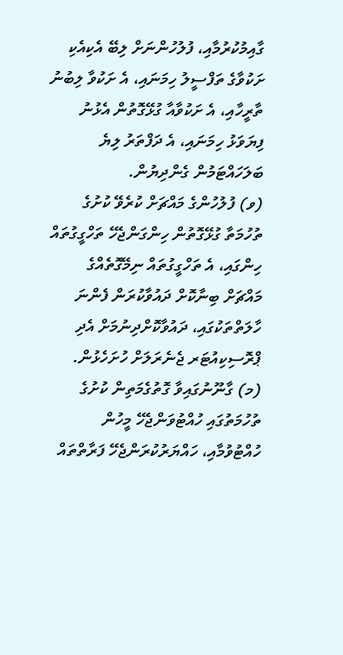ގާއިމުކުރުމާއި، ފުލުހުންނަށް ލިބޭ އެކިއެކި ށަކުވާގެ ތަފްސީލު ހިމަނައި، އެ ށަކުވާ ލިބުނު ތާރީހާއި، އެ ށަކުވާއާ ގުޅޭގޮތުން އެޅުނު ފިޔަވަޅު ހިމަނައި، އެ ދަފްތަރު ލިޔެ ބަލަހައްޓަމުން ގެންދިޔުން.
(ވ) ފުލުހުންގެ މައްޗަށް ކުރެވޭ ކުށުގެ ތުހުމަތާ ގުޅޭގޮތުން ހިންގަންޖެހޭ ތަހްގީގުތައް ހިންގައި، އެ ތަހްގީގުތައް ނިމޭގޮތެއްގެ މައްޗަށް ބިނާކޮށް ދައުވާކުރަން ފެންނަ ހާލަތްތަކުގައި، ދައުވާކޮށްދިނުމަށް އެދި ޕްރޮސިކިއުޓަރ ޖެނެރަލަށް ހުށަހެޅުން.
(މ) ގާނޫނުގައިވާ ގޮތުގެމަތިން ކުށުގެ ތުހުމަތުގައި ހުއްޓުވަންޖެހޭ މީހުން ހުއްޓުވުމާއި، ހައްޔަރުކުރަންޖެހޭ ފަރާތްތައް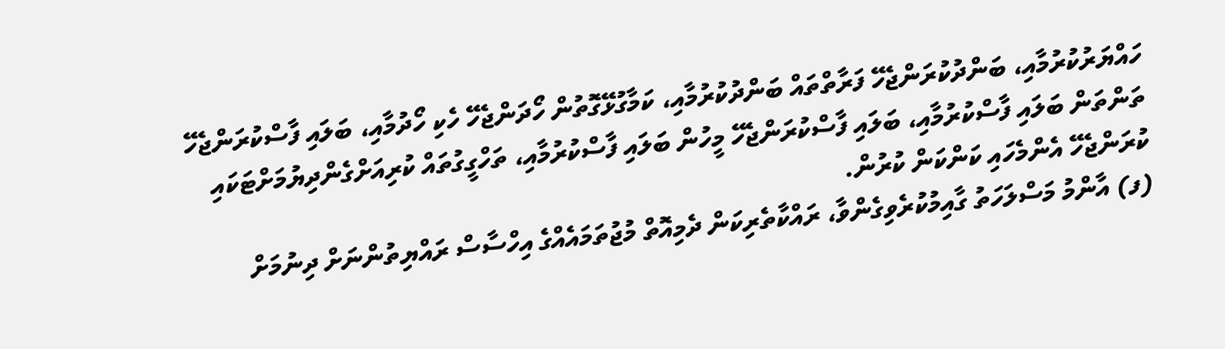ހައްޔަރުކުރުމާއި، ބަންދުކުރަންޖެހޭ ފަރާތްތައް ބަންދުކުރުމާއި، ކަމާގުޅޭގޮތުން ހޯދަންޖެހޭ ހެކި ހޯދުމާއި، ބަލައި ފާސްކުރަންޖެހޭ ތަންތަން ބަލައި ފާސްކުރުމާއި، ބަލައި ފާސްކުރަންޖެހޭ މީހުން ބަލައި ފާސްކުރުމާއި، ތަހްގީގުތައް ކުރިއަށްގެންދިޔުމަށްޓަކައި ކުރަންޖެހޭ އެންމެހައި ކަންކަން ކުރުން.
(ފ) އާންމު މަސްލަހަތު ގާއިމުކުރެވިގެންވާ، ރައްކާތެރިކަން ދެމިއޮތް މުޖުތަމައެއްގެ އިހްސާސް ރައްޔިތުންނަށް ދިނުމަށް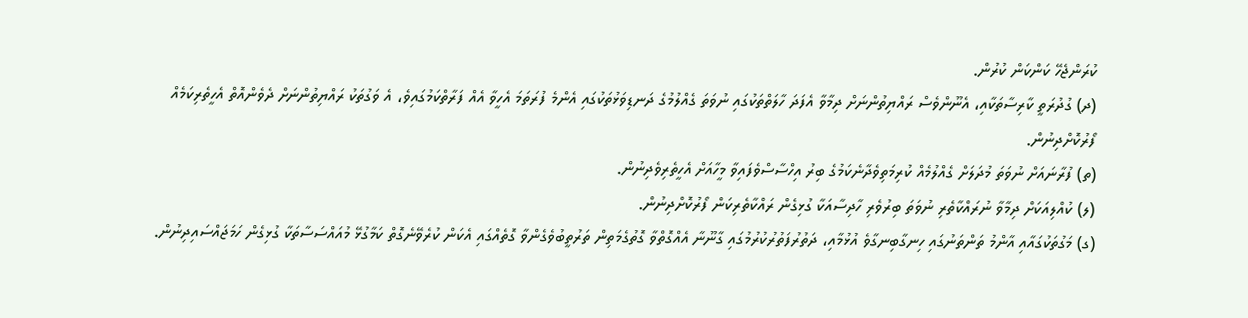ކުރަންޖެހޭ ކަންކަން ކުރުން.
(ދ) ގުދުރަތީ ކާރިސާތަކާއި، އެނޫންވެސް ރައްޔިތުންނަށް ދިމާވާ އެފަދަ ހާލަތްތަކުގައި ނުވަތަ ގެއްލުމުގެ ދަނޑިވަޅުތަކުގައި އެންމެ ފުރަތަމަ އެހީވާ އެއް ފަރާތްކަމުގައިވެ، އެ ވަގުތަކު ރައްޔިތުންނަށް ދެވެންއޮތް އެހީތެރިކަމެއް ފޯރުކޮށްދިނުން.
(ތ) ފުރާނައަށް ނުވަތަ މުދަލަށް ގެއްލުމެއް ކުރިމަތިވެދާނެކަމުގެ ބިރު އިހްސާސްވެފައިވާ މީހާއަށް އެހީތެރިވެދިނުން.
(ލ) ކުއްލިއަކަށް ދިމާވާ ނުރައްކާތެރި ނުވަތަ ބިރުވެރި ހާދިސާއަކާ ގުޅިގެން ރައްކާތެރިކަން ފޯރުކޮށްދިނުން.
(ގ) މަގުތަކުގައާއި އާންމު ތަންތަނުގައި ހިނގާބިނގާވެ އުޅުމާއި، ދަތުރުފަތުރުކުރުމުގައި ގާނޫނާ އެއްގޮތްވާ ގޮތުގެމަތިން ތަރުތީބުވެގެންވާ ގޮތެއްގައި އެކަން ކުރެވޭނެގޮތް ކަމާގުޅޭ މުއައްސަސާތަކާ ގުޅިގެން ހަމަޖައްސައިދިނުން.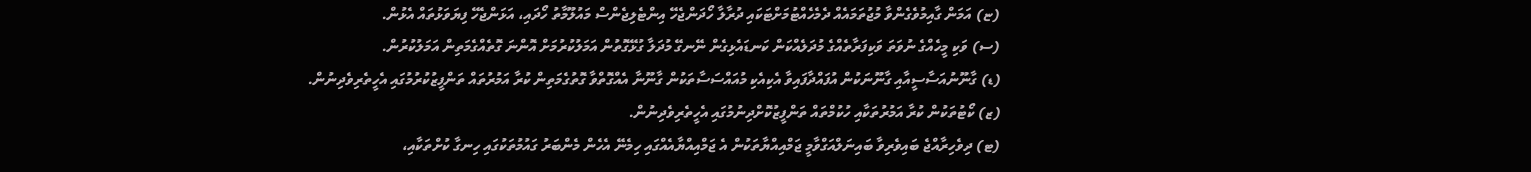(ޏ) އަމަން ގާއިމުވެގެންވާ މުޖުތަމައެއް ދެމެހެއްޓުމަށްޓަކައި ދުރާލާ ހޯދަންޖެހޭ އިންޓެލިޖެންސް މައުލޫމާތު ހޯދައި، އަޅަންޖެހޭ ފިޔަވަޅުތައް އެޅުން.
(ސ) ވަކި މީހެއްގެ ނުވަތަ ވަކިފަރާތެއްގެ މުދަލެއްކަން ކަނޑައެޅިގެން ނޭނގޭ މުދަލާ ގުޅޭގޮތުން އަމަލުކުރުމަށް އޮންނަ ގޮތެއްގެމަތިން އަމަލުކުރުން.
(ޑ) ގާނޫނުއަސާސީއާއި ގާނޫނަކުން އުފައްދާފައިވާ އެކިއެކި މުއައްސަސާތަކުން ގާނޫނާ އެއްގޮތްވާ ގޮތުގެމަތިން ކުރާ އަމުރުތައް ތަންފީޒުކުރުމުގައި އެހީތެރިވެދިނުން.
(ޒ) ކޯޓުތަކުން ކުރާ އަމުރުތަކާއި ހުކުމްތައް ތަންފީޒުކޮށްދިނުމުގައި އެހީތެރިވެދިނުން.
(ޓ) ދިވެހިރާއްޖެ ބައިވެރިވާ ބައިނަލްއަގްވާމީ ޖަމްއިއްޔާތަކުން އެ ޖަމްއިއްޔާއެއްގައި ހިމެނޭ އެހެން މެންބަރު ގައުމުތަކުގައި ހިނގާ ކުށްތަކާއި،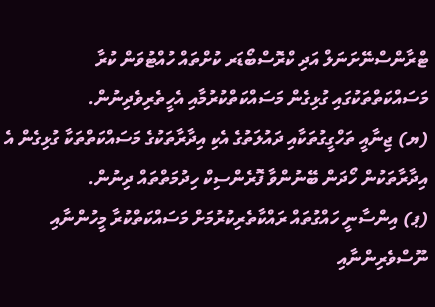ޓްރާންސްނޭށަނަލް އަދި ކްރޮސްބޯޑަރ ކުށްތައް ހުއްޓުވަން ކުރާ މަސައްކަތްތަކުގައި ގުޅިގެން މަސައްކަތްކުރުމާއި އެހީތެރިވެދިނުން.
(ޔ) ޖިނާއީ ތަހްގީގުތަކާއި ދައުލަތުގެ އެކި އިދާރާތަކުގެ މަސައްކަތްތަކާ ގުޅިގެން އެ އިދާރާތަކުން ހޯދަން ބޭނުންވާ ފޮރެންސިކް ހިދުމަތްތައް ދިނުން.
(ޕ) އިންސާނީ ހައްގުތައް ރައްކާތެރިކުރުމަށް މަސައްކަތްކުރާ މީހުންނާއި ނޫސްވެރިންނާއި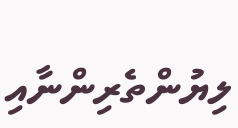ލިޔުންތެރިންނާއި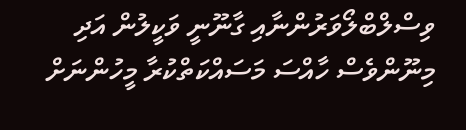ވިސްލްބްލޯވަރުންނާއި ގާނޫނީ ވަކީލުން އަދި މިނޫންވެސް ހާއްސަ މަސައްކަތްކުރާ މީހުންނަށް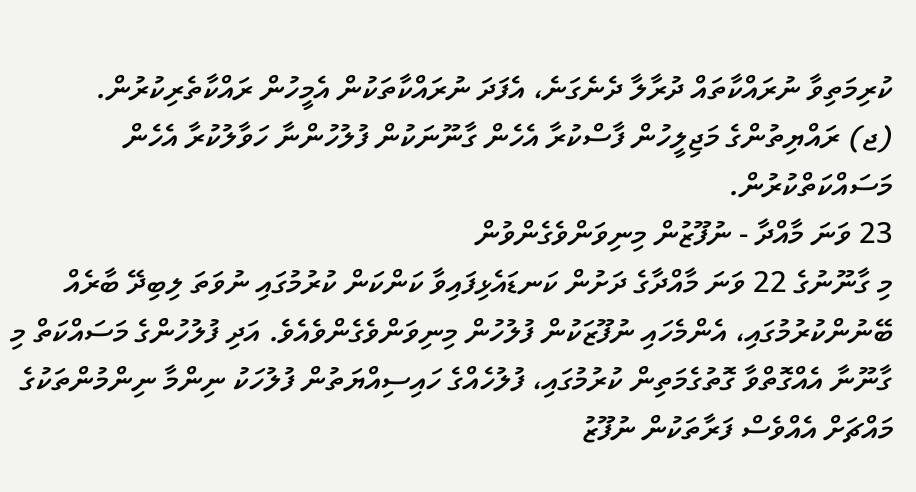ކުރިމަތިވާ ނުރައްކާތައް ދުރާލާ ދެނެގަނެ، އެފަދަ ނުރައްކާތަކުން އެމީހުން ރައްކާތެރިކުރުން.
(ޖ) ރައްޔިތުންގެ މަޖިލީހުން ފާސްކުރާ އެހެން ގާނޫނަކުން ފުލުހުންނާ ހަވާލުކުރާ އެހެން މަސައްކަތްކުރުން.
23 ވަނަ މާއްދާ - ނުފޫޒުން މިނިވަންވެގެންވުން
މި ގާނޫނުގެ 22 ވަނަ މާއްދާގެ ދަށުން ކަނޑައެޅިފައިވާ ކަންކަން ކުރުމުގައި ނުވަތަ ލިބިދޭ ބާރެއް ބޭނުންކުރުމުގައި، އެންމެހައި ނުފޫޒަކުން ފުލުހުން މިނިވަންވެގެންވެއެވެ. އަދި ފުލުހުންގެ މަސައްކަތް މި ގާނޫނާ އެއްގޮތްވާ ގޮތުގެމަތިން ކުރުމުގައި، ފުލުހެއްގެ ހައިސިއްޔަތުން ފުލުހަކު ނިންމާ ނިންމުންތަކުގެ މައްޗަށް އެއްވެސް ފަރާތަކުން ނުފޫޒު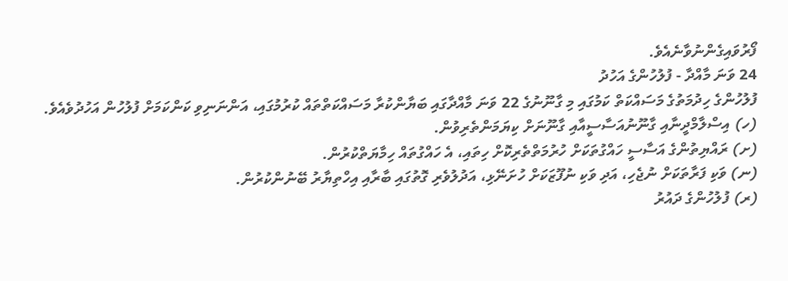ފޯރުވައިގެންނުވާނެއެވެ.
24 ވަނަ މާއްދާ - ފުލުހުންގެ އަހުދު
ފުލުހުންގެ ހިދުމަތުގެ މަސައްކަތް ކަމުގައި މި ގާނޫނުގެ 22 ވަނަ މާއްދާގައި ބަޔާންކުރާ މަސައްކަތްތައް ކުރުމުގައި، އަންނަނިވި ކަންކަމަށް ފުލުހުން އަހުދުވެއެވެ.
(ހ) އިސްލާމްދީނާއި ގާނޫނުއަސާސީއާއި ގާނޫނަށް ކިޔަމަންތެރިވުން.
(ށ) ރައްޔިތުންގެ އަސާސީ ހައްގުތަކަށް ހުރުމަތްތެރިކޮށް ހިތައި، އެ ހައްގުތައް ހިމާޔަތްކުރުން.
(ނ) ވަކި ފަރާތަކަށް ނުޖެހި، އަދި ވަކި ނުފޫޒަކަށް ހުށަނޭޅި، އަދުލުވެރި ގޮތުގައި ބާރާއި އިހްތިޔާރު ބޭނުންކުރުން.
(ރ) ފުލުހުންގެ ދައުރު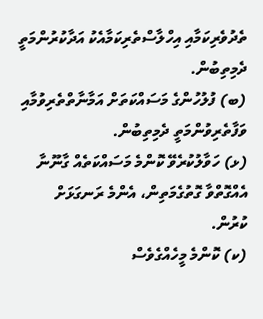ތެދުވެރިކަމާއި އިހްލާސްތެރިކަމާއެކު އަދާކުރުންމަތީ ދެމިތިބުން.
(ބ) ފުލުހުންގެ މަސައްކަތަށް އަމާނާތްތެރިވުމާއި ވަފާތެރިވުންމަތީ ދެމިތިބުން.
(ޅ) ހަވާލުކުރެވޭ ކޮންމެ މަސައްކަތެއް ގާނޫނާ އެއްގޮތްވާ ގޮތުގެމަތިން، އެންމެ ރަނގަޅަށް ކުރުން.
(ކ) ކޮންމެ މީހެއްގެވެސް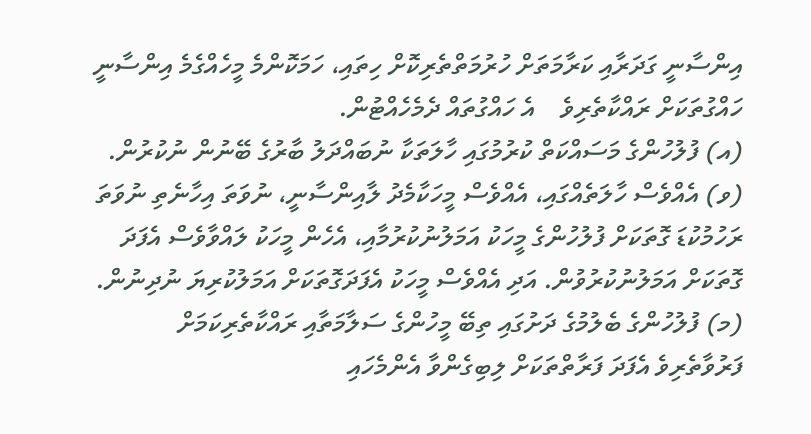އިންސާނީ ގަދަރާއި ކަރާމަތަށް ހުރުމަތްތެރިކޮށް ހިތައި، ހަމަކޮންމެ މީހެއްގެމެ އިންސާނީ ހައްގުތަކަށް ރައްކާތެރިވެ    އެ ހައްގުތައް ދެމެހެއްޓުން.
(އ) ފުލުހުންގެ މަސައްކަތް ކުރުމުގައި ހާލަތަކާ ނުބައްދަލު ބާރުގެ ބޭނުން ނުކުރުން.
(ވ) އެއްވެސް ހާލަތެއްގައި، އެއްވެސް މީހަކާމެދު ލާއިންސާނީ، ނުވަތަ އިހާނެތި ނުވަތަ ރަހުމުކުޑަ ގޮތަކަށް ފުލުހުންގެ މީހަކު އަމަލުނުކުރުމާއި، އެހެން މީހަކު ލައްވާވެސް އެފަދަ ގޮތަކަށް އަމަލުނުކުރުވުން. އަދި އެއްވެސް މީހަކު އެފަދަގޮތަކަށް އަމަލުކުރިޔަ ނުދިނުން.
(މ) ފުލުހުންގެ ބެލުމުގެ ދަށުގައި ތިބޭ މީހުންގެ ސަލާމަތާއި ރައްކާތެރިކަމަށް ފަރުވާތެރިވެ އެފަދަ ފަރާތްތަކަށް ލިބިގެންވާ އެންމެހައި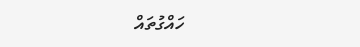ހައްގުތައް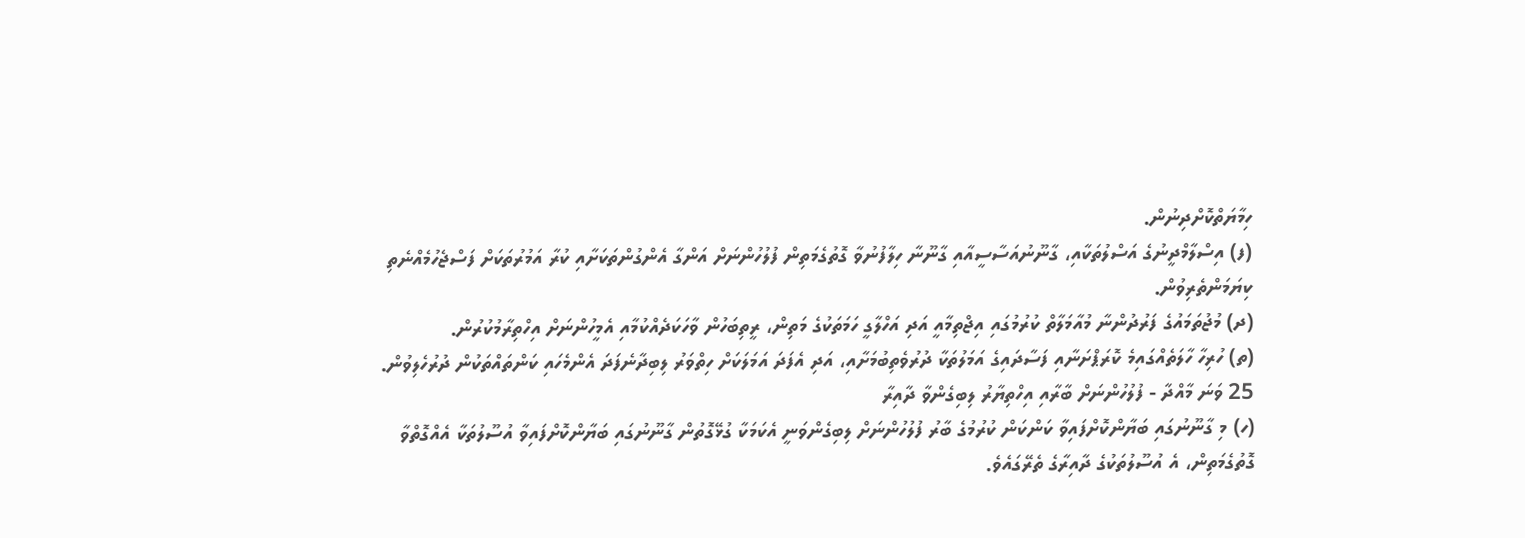ހިމާޔަތްކޮށްދިނުން.
(ފ) އިސްލާމްދީނުގެ އަސްލުތަކާއި، ގާނޫނުއަސާސީއާއި ގާނޫނާ ހިލާފުނުވާ ގޮތުގެމަތިން ފުލުހުންނަށް އަންގާ އެންގުންތަކަށާއި ކުރާ އަމުރުތަކަށް ފަސްޖެހުމެއްނެތި ކިޔަމަންތެރިވުން.
(ދ) މުޖުތަމައުގެ ފަރުދުންނާ މުއާމަލާތް ކުރުމުގައި އިޖްތިމާއީ އަދި އަހްލާގީ ހަމަތަކުގެ މަތިން، ރީތިބަހުން ވާހަކަދެއްކުމާއި އެމީހުންނަށް އިހްތިރާމުކުރުން.
(ތ) ހުރިހާ ހާލަތެއްގައިމެ ކޮރަޕްށަނާއި ފަސާދައިގެ އަމަލުތަކާ ދުރުވެތިބުމަށާއި، އަދި އެފަދަ އަމަލަކަށް ހިތްވަރު ލިބިދާނެފަދަ އެންމެހައި ކަންތައްތަކުން ދުރުހެލިވުން.
25 ވަނަ މާއްދާ - ފުލުހުންނަށް ބާރާއި އިހްތިޔާރު ލިބިގެންވާ ދާއިރާ
(ހ) މި ގާނޫނުގައި ބަޔާންކޮށްފައިވާ ކަންކަން ކުރުމުގެ ބާރު ފުލުހުންނަށް ލިބިގެންވަނީ އެކަމަކާ ގުޅޭގޮތުން ގާނޫނުގައި ބަޔާންކޮށްފައިވާ އުސޫލުތަކާ އެއްގޮތްވާ ގޮތުގެމަތިން، އެ އުސޫލުތަކުގެ ދާއިރާގެ ތެރޭގައެވެ.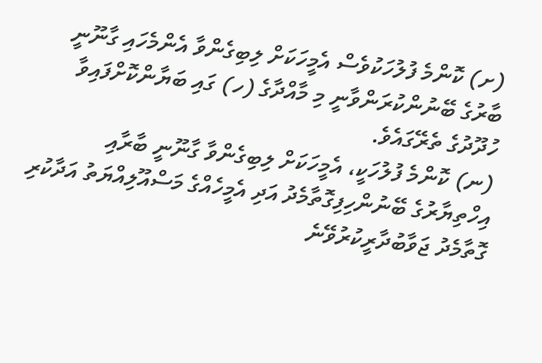(ށ) ކޮންމެ ފުލުހަކުވެސް އެމީހަކަށް ލިބިގެންވާ އެންމެހައި ގާނޫނީ ބާރުގެ ބޭނުންކުރަންވާނީ މި މާއްދާގެ (ހ) ގައި ބަޔާންކޮށްފައިވާ ހުދޫދުގެ ތެރޭގައެވެ.
(ނ) ކޮންމެ ފުލުހަކީ، އެމީހަކަށް ލިބިގެންވާ ގާނޫނީ ބާރާއި އިހްތިޔާރުގެ ބޭނުންހިފިގޮތާމެދު އަދި އެމީހެއްގެ މަސްއޫލިއްޔަތު އަދާކުރި ގޮތާމެދު ޖަވާބުދާރީކުރުވޭނެ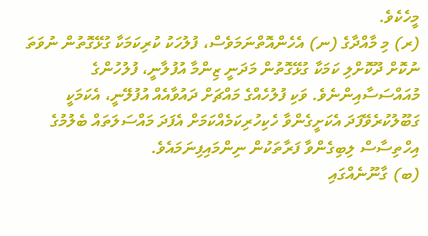މީހެކެވެ.
(ރ) މި މާއްދާގެ (ނ) އެހެންއޮތްނަމަވެސް، ފުލުހަކު ކުރިކަމަކާ ގުޅޭގޮތުން ނުވަތަ ނުކޮށް ދޫކޮށްލި ކަމަކާ ގުޅޭގޮތުން މަދަނީ ޒިންމާ އުފުލާނީ، ފުލުހުންގެ މުއައްސަސާއިންނެވެ. ވަކި ފުލުހެއްގެ މައްޗަށް ދައުވާއެއް އުފުލޭނީ، އެކަމަކީ ގަބޫލުކުރެވޭފަދަ އެކަށީގެންވާ ހެކިހުރިކަމެއްކަމަށް އެފަދަ މައްސަލަތައް ބެލުމުގެ އިހްތިސާސް ލިބިގެންވާ ފަރާތަކުން ނިންމައިފިނަމައެވެ.
(ބ) ގާނޫނެއްގައި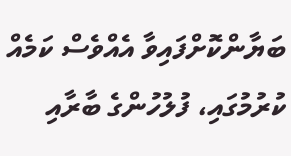ބަޔާންކޮށްފައިވާ އެއްވެސް ކަމެއް ކުރުމުގައި، ފުލުހުންގެ ބާރާއި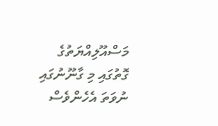މަސްއޫލިއްޔަތުގެ ގޮތުގައި މި ގާނޫނުގައި ނުވަތަ އެހެންވެސް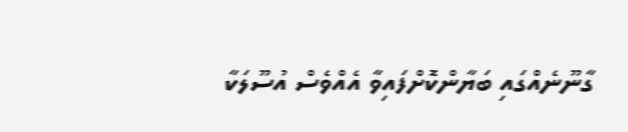ގާނޫނެއްގައި ބަޔާންކޮށްފައިވާ އެއްވެސް އުސޫލަކާ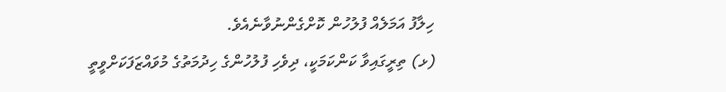ހިލާފު އަމަލެއް ފުލުހުން ކޮށްގެންނުވާނެއެވެ.
(ޅ) ތިރީގައިވާ ކަންކަމަކީ، ދިވެހި ފުލުހުންގެ ހިދުމަތުގެ މުވައްޒަފަކަށްވީތީ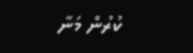ކުރުން މަނާ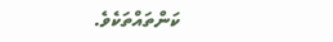ކަންތައްތަކެވެ.